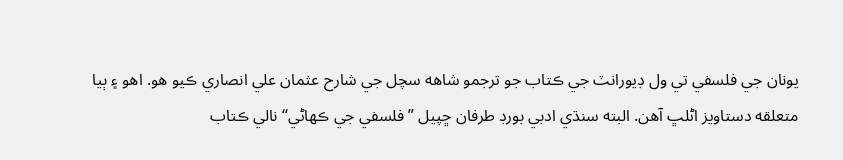يونان جي فلسفي تي ول ڊيورانٽ جي ڪتاب جو ترجمو شاهه سچل جي شارح عثمان علي انصاري ڪيو هو. اهو ۽ ٻيا متعلقه دستاويز اڻلڀ آهن. البته سنڌي ادبي بورڊ طرفان ڇپيل ”فلسفي جي ڪهاڻي“ نالي ڪتاب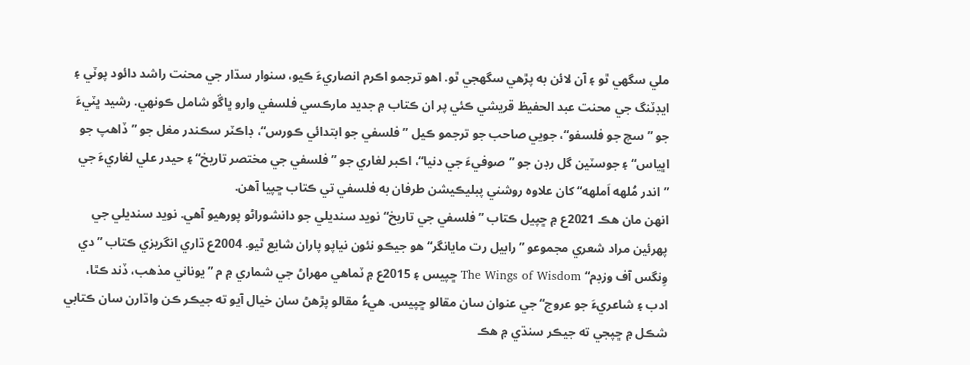ملي سگھي ٿو ۽ آن لائن به پڙهي سگھجي ٿو. اهو ترجمو اڪرم انصاريءَ ڪيو، سنوار سڌار جي محنت راشد دائود پوٽي ۽ ايڊٽنگ جي محنت عبد الحفيظ قريشي ڪئي پر ان ڪتاب ۾ جديد مارڪسي فلسفي وارو ڀاڱو شامل ڪونهي. رشيد ڀٽيءَ جو ”سچ جو فلسفو“، جويي صاحب جو ترجمو ڪيل ”فلسفي جو ابتدائي ڪورس“، ڊاڪٽر سڪندر مغل جو ”ڏاهپ جو اڀياس“ ۽ جوسٽين گل رڊن جو ”صوفيءَ جي دنيا“، اڪبر لغاري جو ”فلسفي جي مختصر تاريخ“ ۽ حيدر علي لغاريءَ جي ”اندر مُلهه اَملهه“ کان علاوه روشني پبليڪيشن طرفان به فلسفي تي ڪتاب ڇپيا آهن.
انهن مان هڪ 2021ع ۾ ڇپيل ڪتاب ”فلسفي جي تاريخ“ نويد سنديلي جو دانشوراڻو پورهيو آهي. نويد سنديلي جي پهرئين مراد شعري مجموعو ”رابيل رت مايانگر“ هو جيڪو نئون نياپو پاران شايع ٿيو. 2004ع ڌاري انگريزي ڪتاب ”دي وِنگس آف وزڊم“ The Wings of Wisdom ڇپيس ۽ 2015ع ۾ ٽماهي مهراڻ جي شماري ۾ م ”يوناني مذهب، ڏند ڪٿا، ادب ۽ شاعريءَ جو عروج“ جي عنوان سان مقالو ڇپيس. هيءُ مقالو پڙهڻ سان خيال آيو ته جيڪر ڪن واڌارن سان ڪتابي شڪل ۾ ڇپجي ته جيڪر سنڌي ۾ هڪ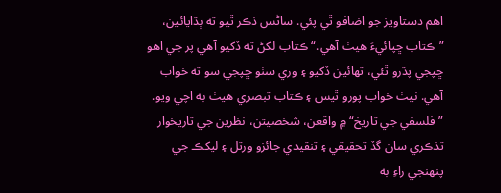اهم دستاويز جو اضافو ٿي پئي. ساڻس ذڪر ٿيو ته ٻڌايائين، ”ڪتاب ڇپائيءَ هيٺ آهي.“ ڪتاب لکڻ ته ڏکيو آهي پر جي اهو ڇپجي پڌرو ٿئي، تهائين ڏکيو ۽ وري سٺو ڇپجي سو ته خواب آهي. نيٺ خواب پورو ٿيس ۽ ڪتاب تبصري هيٺ به اچي ويو. ”فلسفي جي تاريخ“ ۾ واقعن، شخصيتن، نظرين جي تاريخوار تذڪري سان گڏ تحقيقي ۽ تنقيدي جائزو ورتل ۽ ليکڪ جي پنهنجي راءِ به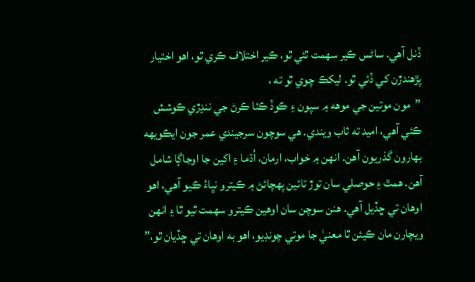ڏنل آهي. ساڻس ڪير سهمت ٿئي ٿو، ڪير اختلاف ڪري ٿو، اهو اختيار پڙهندڙن کي ڏئي ٿو. ليکڪ چوي ٿو ته ،
”مون موتين جي موهه ۾ سپون ۽ ڪوڏ ڪٺا ڪرڻ جي ننڍڙي ڪوشش ڪئي آهي، اميد ته ثاب ويندي. هي سوچون سرجيندي عمر جون ايڪويهه بهارون گذريون آهن. انهن ۾ خواب، ارمان، اُڌما ۽ اکين جا اوجاڳا شامل آهن. همٿ ۽ حوصلي سان توڙ تائين پهچائڻ ۾ ڪيترو نڀاءُ ڪيو آهي، اهو اوهان تي ڇڏيل آهي. هنن سوچن سان اوهين ڪيترو سهمت ٿيو ٿا ۽ انهن ويچارن مان ڪيئن ٿا معنيٰ جا موتي چونڊيو، اهو به اوهان تي ڇڏيان ٿو،”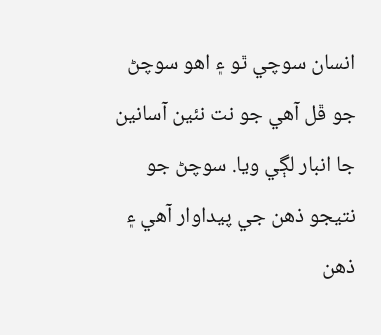انسان سوچي ٿو ۽ اهو سوچڻ جو ڦل آهي جو نت نئين آسانين جا انبار لڳي ويا. سوچڻ جو نتيجو ذهن جي پيداوار آهي ۽ ذهن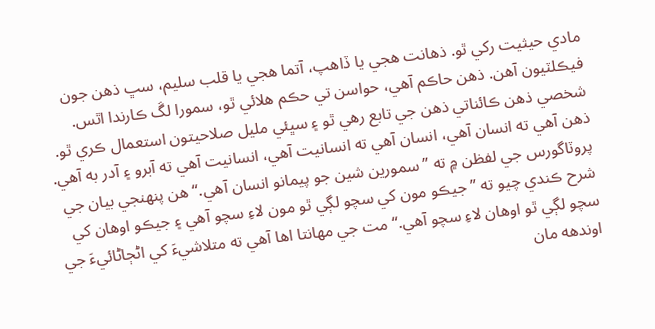مادي حيثيت رکي ٿو. ذهانت هجي يا ڏاهپ، آتما هجي يا قلب سليم، سڀ ذهن جون فيڪلٽيون آهن. ذهن حاڪم آهي، حواسن تي حڪم هلائي ٿو، سمورا لڱ ڪارندا اٿس. شخصي ذهن ڪائناتي ذهن جي تابع رهي ٿو ۽ سڀئي مليل صلاحيتون استعمال ڪري ٿو. ذهن آهي ته انسان آهي، انسان آهي ته انسانيت آهي، انسانيت آهي ته آبرو ۽ آدر به آهي. پروٽاگورس جي لفظن ۾ ته ”سمورين شين جو پيمانو انسان آهي.“ هن پنهنجي بيان جي شرح ڪندي چيو ته ”جيڪو مون کي سچو لڳي ٿو مون لاءِ سچو آهي ۽ جيڪو اوهان کي سچو لڳي ٿو اوهان لاءِ سچو آهي.“ مت جي مهانتا اها آهي ته متلاشيءَ کي اڻڄاڻائيءَ جي اوندهه مان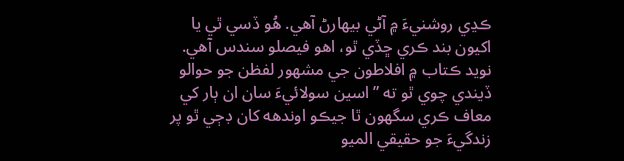ڪڍي روشنيءَ ۾ آڻي بيهارڻ آهي. هُو ڏسي ٿي يا اکيون بند ڪري ڇڏي ٿو، اهو فيصلو سندس آهي.
نويد ڪتاب ۾ افلاطون جي مشهور لفظن جو حوالو ڏيندي چوي ٿو ته ”اسين سولائيءَ سان ان ٻار کي معاف ڪري سگھون ٿا جيڪو اوندهه کان ڊڄي ٿو پر زندگيءَ جو حقيقي الميو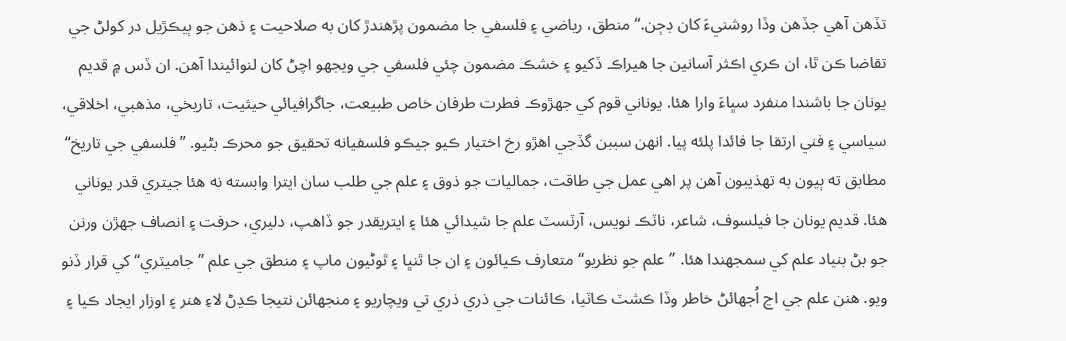تڏهن آهي جڏهن وڏا روشنيءَ کان ڊڄن.“ منطق، رياضي ۽ فلسفي جا مضمون پڙهندڙ کان به صلاحيت ۽ ذهن جو ٻيڪڙيل در کولڻ جي تقاضا ڪن ٿا، ان ڪري اڪثر آسانين جا هيراڪ ڏکيو ۽ خشڪ مضمون چئي فلسفي جي ويجھو اچڻ کان لنوائيندا آهن. ان ڏس ۾ قديم يونان جا باشندا منفرد سڀاءَ وارا هئا. يوناني قوم کي جهڙوڪ فطرت طرفان خاص طبيعت، جاگرافيائي حيثيت، تاريخي، مذهبي، اخلاقي، سياسي ۽ فني ارتقا جا فائدا پلئه پيا. انهن سببن گڏجي اهڙو رخ اختيار ڪيو جيڪو فلسفيانه تحقيق جو محرڪ بڻيو. ”فلسفي جي تاريخ“ مطابق ته ٻيون به تهذيبون آھن پر اهي عمل جي طاقت، جماليات جو ذوق ۽ علم جي طلب سان ايترا وابسته نه هئا جيتري قدر يوناني هئا. قديم يونان جا فيلسوف، شاعر، ناٽڪ نويس، آرٽسٽ علم جا شيدائي هئا ۽ ايتريقدر جو ڏاهپ، دليري، حرفت ۽ انصاف جهڙن ورنن جو بڻ بنياد علم کي سمجھندا هئا. ”علم جو نظريو“ متعارف ڪيائون ۽ ان جا ٿنڀا ۽ ٿوڻيون ماپ ۽ منطق جي علم ”جاميٽري“ کي قرار ڏنو ويو. هنن علم جي اڃ اُجھائڻ خاطر وڏا ڪشٽ ڪاٽيا، ڪائنات جي ذري ذري تي ويچاريو ۽ منجھائن نتيجا ڪڍڻ لاءِ هنر ۽ اوزار ايجاد ڪيا ۽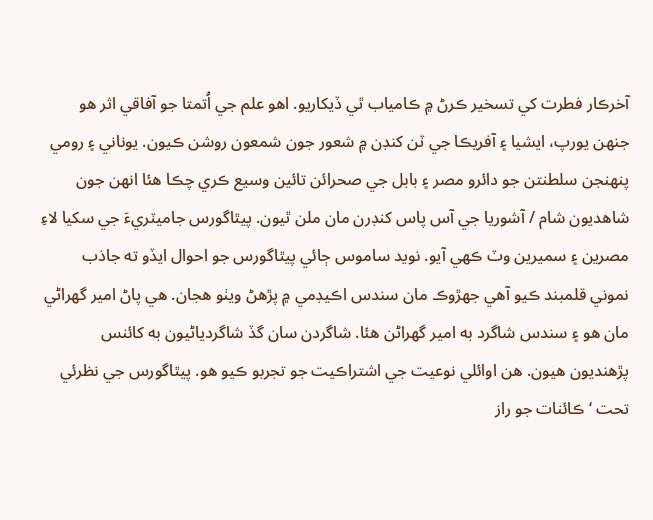آخرڪار فطرت کي تسخير ڪرڻ ۾ ڪامياب ٿي ڏيکاريو. اهو علم جي اُتمتا جو آفاقي اثر هو جنهن يورپ، ايشيا ۽ آفريڪا جي ٽن کنڊن ۾ شعور جون شمعون روشن ڪيون. يوناني ۽ رومي پنهنجن سلطنتن جو دائرو مصر ۽ بابل جي صحرائن تائين وسيع ڪري چڪا هئا انهن جون شاهديون شام / آشوريا جي آس پاس کنڊرن مان ملن ٿيون. پيٿاگورس جاميٽريءَ جي سکيا لاءِ مصرين ۽ سميرين وٽ ڪهي آيو. نويد ساموس ڄائي پيٿاگورس جو احوال ايڏو ته جاذب نموني قلمبند ڪيو آهي جهڙوڪ مان سندس اڪيڊمي ۾ پڙهڻ ويٺو هجان. هي پاڻ امير گھراڻي مان هو ۽ سندس شاگرد به امير گھراڻن هئا. شاگردن سان گڏ شاگردياڻيون به کائنس پڙهنديون هيون. هن اوائلي نوعيت جي اشتراڪيت جو تجربو ڪيو هو. پيٿاگورس جي نظرئي تحت ‘ڪائنات جو راز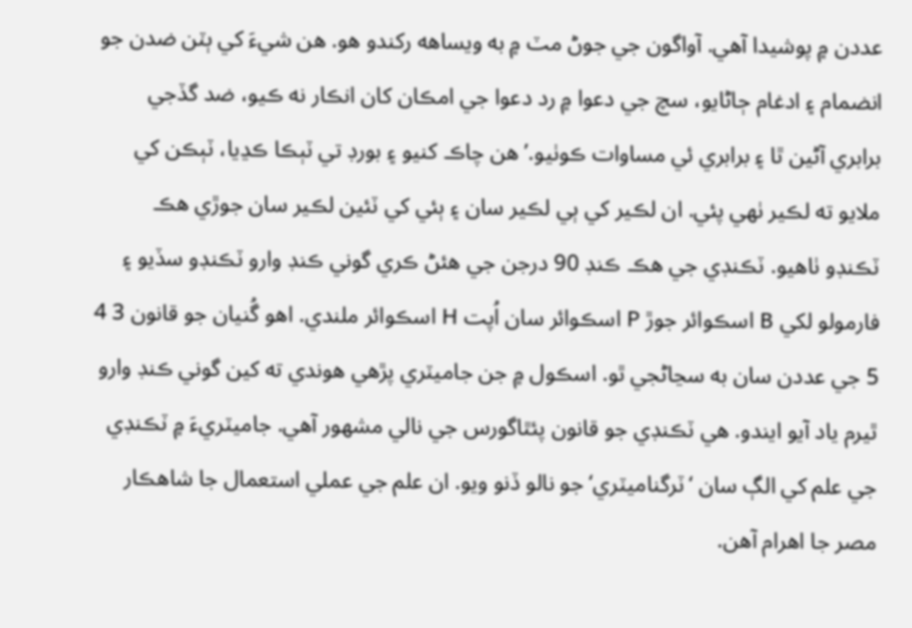عددن ۾ پوشيدا آهي. آواگون جي جوڻ مٽ ۾ به ويساهه رکندو هو. هن شيءَ کي ٻٽن ضدن جو انضمام ۽ ادغام ڄاڻايو، سچ جي دعوا ۾ رد دعوا جي امڪان کان انڪار نه ڪيو، ضد گڏجي برابري آڻين ٿا ۽ برابري ئي مساوات ڪوٺيو.’ هن چاڪ کنيو ۽ بورڊ تي ٽٻڪا ڪڍيا، ٽٻڪن کي ملايو ته لڪير ٺهي پئي. ان لڪير کي ٻي لڪير سان ۽ ٻئي کي ٽئين لڪير سان جوڙي هڪ ٽڪنڊو ٺاهيو. ٽڪنڊي جي هڪ ڪنڊ 90 درجن جي هئڻ ڪري گوني ڪنڊ وارو ٽڪنڊو سڏيو ۽ فارمولو لکي B اسڪوائر جوڙ P اسڪوائر سان اُپت H اسڪوائر ملندي. اهو گُنيان جو قانون 3 4 5 جي عددن سان به سڃاڻجي ٿو. اسڪول ۾ جن جاميٽري پڙهي هوندي ته کين گوني ڪنڊ وارو ٿيرم ياد آيو ايندو. هي ٽڪنڊي جو قانون پئٿاگورس جي نالي مشهور آهي. جاميٽريءَ ۾ ٽڪنڊي جي علم کي الڳ سان ‘ٽرگناميٽري‘ جو نالو ڏنو ويو. ان علم جي عملي استعمال جا شاهڪار مصر جا اهرام آهن.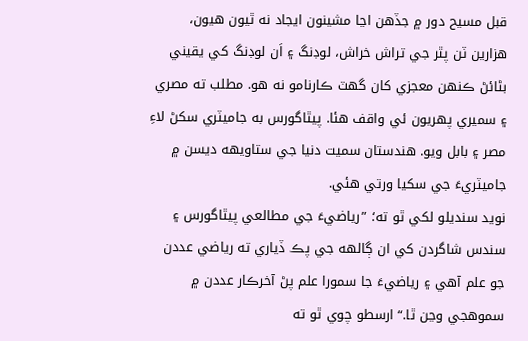قبل مسيح دور ۾ جڏهن اڃا مشينون ايجاد نه ٿيون هيون، هزارين ٽن پٿر جي تراش خراش، لوڊنگ ۽ اَن لوڊنگ کي يقيني بڻائڻ ڪنهن معجزي کان گھٽ ڪارنامو نه هو. مطلب ته مصري ۽ سميري پهريون ئي واقف هئا. پيٿاگورس به جاميٽري سکڻ لاءِ مصر ۽ بابل ويو. هندستان سميت دنيا جي ستاويهه ديسن ۾ جاميٽريءَ جي سکيا ورتي هئي.
نويد سنديلو لکي ٿو ته؛ ”رياضيءَ جي مطالعي پيٿاگورس ۽ سندس شاگردن کي ان ڳالهه جي پڪ ڏياري ته رياضي عددن جو علم آهي ۽ رياضيءَ جا سمورا علم پڻ آخرڪار عددن ۾ سموهجي وڃن ٿا.“ ارسطو چوي ٿو ته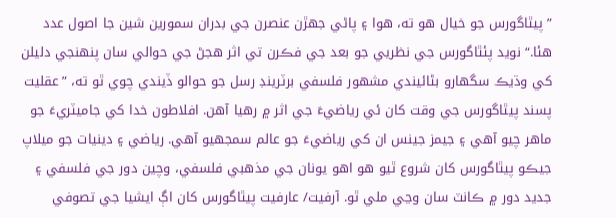”پيٿاگورس جو خيال ھو ته، هوا ۽ پاڻي جهڙن عنصرن جي بدران سمورين شين جا اصول عدد هئا.“ نويد پئٿاگورس جي نظريي جو بعد جي فڪرن تي اثر ھجڻ جي حوالي سان پنھنجي دليلن کي وڌيڪ سگهارو بڻائيندي مشھور فلسفي برٽرينڊ رسل جو حوالو ڏيندي چوي ٿو ته، ”عقليت پسند پيٿاگورس جي وقت کان ئي رياضيءَ جي اثر ۾ رهيا آهن. افلاطون خدا کي جاميٽريءَ جو ماهر چيو آهي ۽ جيمز جينس ان کي رياضيءَ جو عالم سمجهيو آهي. رياضي ۽ دينيات جو ميلاپ جيڪو پيٿاگورس کان شروع ٿيو هو اهو يونان جي مذهبي فلسفي، وچين دور جي فلسفي ۽ جديد دور ۾ ڪانٽ سان وڃي ملي ٿو. آرفيت/ عارفيت پيٿاگورس کان اڳ ايشيا جي تصوفي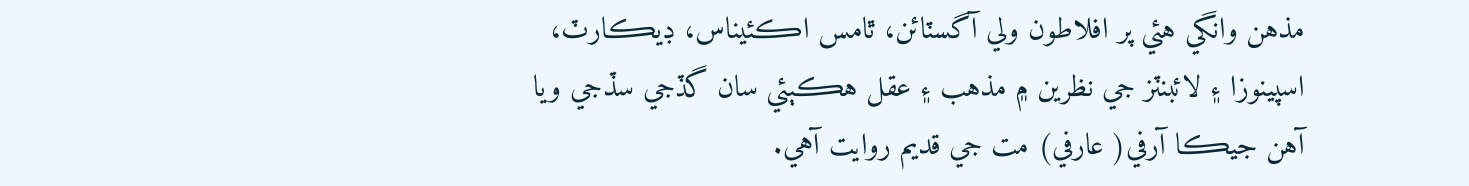مذهن وانگي هئي پر افلاطون ولي آگسٽائن، ٿامس اڪئيناس، ڊيڪارٽ، اسپينوزا ۽ لائبنٽز جي نظرين ۾ مذهب ۽ عقل هڪٻئي سان گڏجي سڏجي ويا آهن جيڪا آرفي( عارفي) مت جي قديم روايت آهي.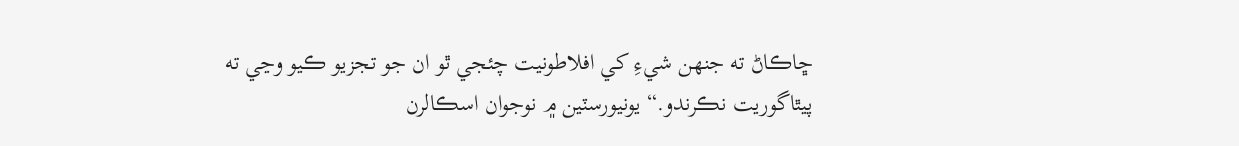ڇاڪاڻ ته جنهن شيءِ کي افلاطونيت چئجي ٿو ان جو تجزيو ڪيو وڃي ته پيٿاگوريت نڪرندو.“ يونيورسٽين ۾ نوجوان اسڪالرن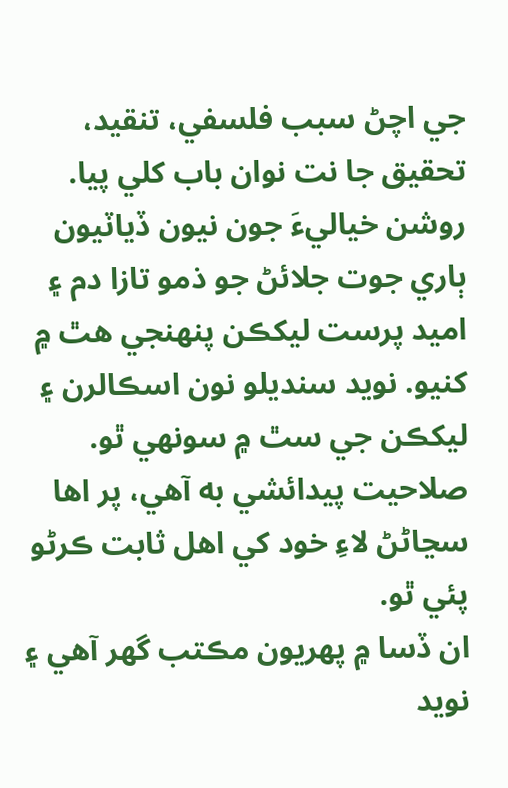جي اچڻ سبب فلسفي، تنقيد، تحقيق جا نت نوان باب کلي پيا. روشن خياليءَ جون نيون ڏياٽيون ٻاري جوت جلائڻ جو ذمو تازا دم ۽ اميد پرست ليکڪن پنهنجي هٿ ۾ کنيو. نويد سنديلو نون اسڪالرن ۽ ليکڪن جي سٿ ۾ سونهي ٿو. صلاحيت پيدائشي به آهي، پر اها سڃاڻڻ لاءِ خود کي اهل ثابت ڪرڻو پئي ٿو.
ان ڏسا ۾ پهريون مڪتب گھر آهي ۽ نويد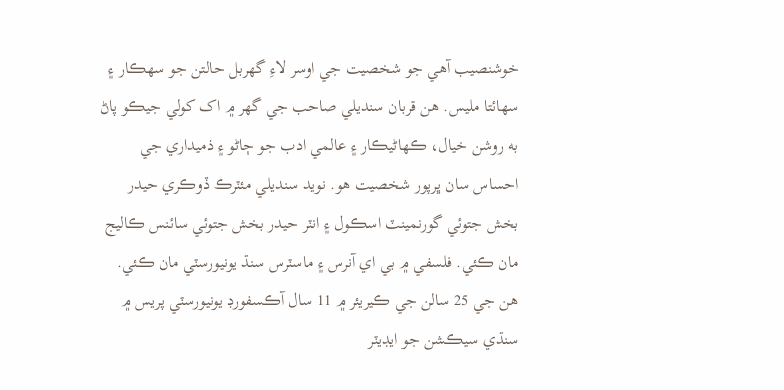خوشنصيب آهي جو شخصيت جي اوسر لاءِ گھربل حالتن جو سهڪار ۽ سهائتا مليس. هن قربان سنديلي صاحب جي گھر ۾ اک کولي جيڪو پاڻ به روشن خيال، ڪهاڻيڪار ۽ عالمي ادب جو ڄاڻو ۽ ذميداري جي احساس سان ڀرپور شخصيت هو. نويد سنديلي مئٽرڪ ڏوڪري حيدر بخش جتوئي گورنمينٽ اسڪول ۽ انٽر حيدر بخش جتوئي سائنس ڪاليج مان ڪئي. فلسفي ۾ بي اي آنرس ۽ ماسٽرس سنڌ يونيورسٽي مان ڪئي. هن جي 25 سالن جي ڪيريئر ۾ 11 سال آڪسفورڊ يونيورسٽي پريس ۾ سنڌي سيڪشن جو ايڊيٽر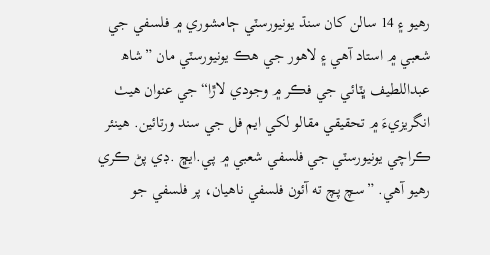رهيو ۽ 14 سالن کان سنڌ يونيورسٽي ڄامشوري ۾ فلسفي جي شعبي ۾ استاد آهي ۽ لاهور جي هڪ يونيورسٽي مان ”شاھ عبداللطيف ڀٽائي جي فڪر ۾ وجودي لاڙا“ جي عنوان هيٺ انگريزيءَ ۾ تحقيقي مقالو لکي ايم فل جي سند ورتائين. هينئر ڪراچي يونيورسٽي جي فلسفي شعبي ۾ پي.ايڇ .ڊي پڻ ڪري رهيو آهي. ”سچ پچ ته آئون فلسفي ناهيان، پر فلسفي جو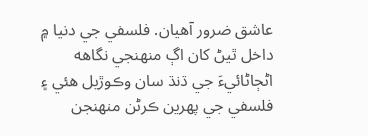عاشق ضرور آهيان. فلسفي جي دنيا ۾ داخل ٿيڻ کان اڳ منهنجي نگاهه اڻڄاڻائيءَ جي ڌنڌ سان وڪوڙيل هئي ۽ فلسفي جي پهرين ڪرڻن منهنجن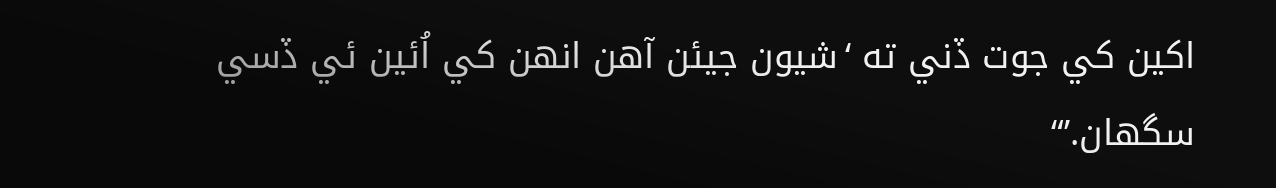اکين کي جوت ڏني ته ‘شيون جيئن آهن انهن کي اُئين ئي ڏسي سگھان.’“